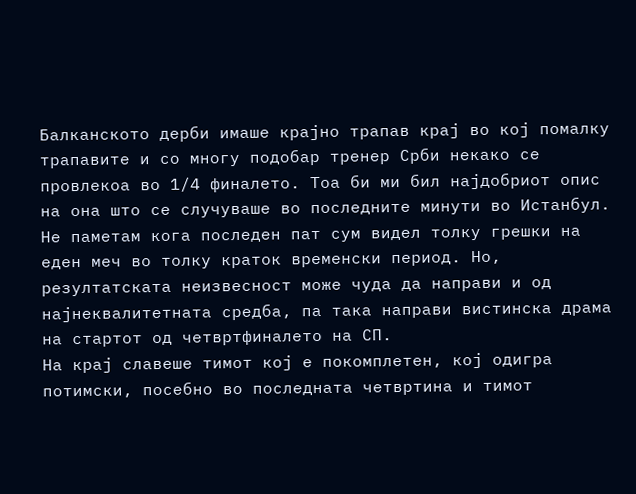Балканското дерби имаше крајно трапав крај во кој помалку трапавите и со многу подобар тренер Срби некако се провлекоа во 1/4 финалето. Тоа би ми бил најдобриот опис на она што се случуваше во последните минути во Истанбул. Не паметам кога последен пат сум видел толку грешки на еден меч во толку краток временски период. Но, резултатската неизвесност може чуда да направи и од најнеквалитетната средба, па така направи вистинска драма на стартот од четвртфиналето на СП.
На крај славеше тимот кој е покомплетен, кој одигра потимски, посебно во последната четвртина и тимот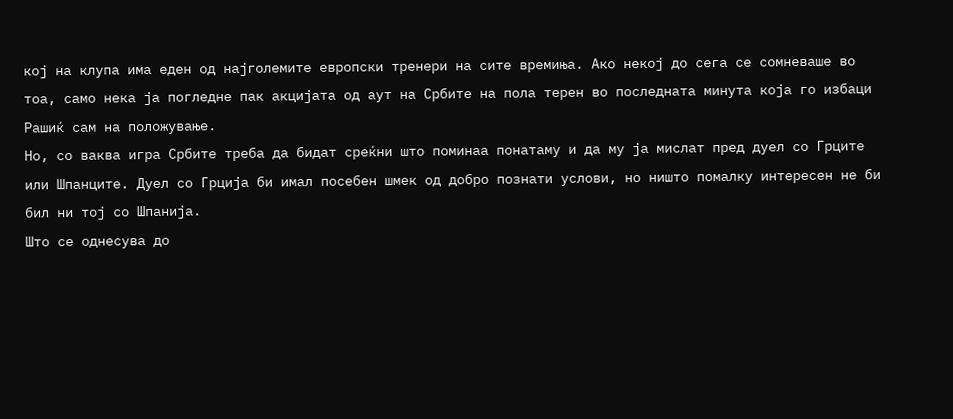кој на клупа има еден од најголемите европски тренери на сите времиња. Ако некој до сега се сомневаше во тоа, само нека ја погледне пак акцијата од аут на Србите на пола терен во последната минута која го избаци Рашиќ сам на положување.
Но, со ваква игра Србите треба да бидат среќни што поминаа понатаму и да му ја мислат пред дуел со Грците или Шпанците. Дуел со Грција би имал посебен шмек од добро познати услови, но ништо помалку интересен не би бил ни тој со Шпанија.
Што се однесува до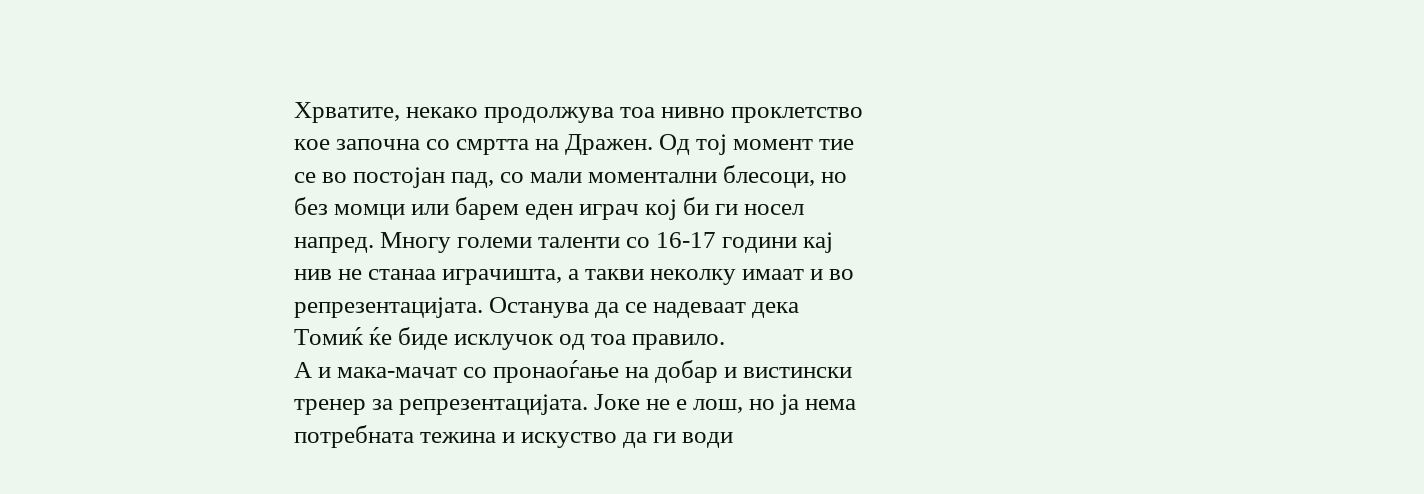Хрватите, некако продолжува тоа нивно проклетство кое започна со смртта на Дражен. Од тој момент тие се во постојан пад, со мали моментални блесоци, но без момци или барем еден играч кој би ги носел напред. Многу големи таленти со 16-17 години кај нив не станаа играчишта, а такви неколку имаат и во репрезентацијата. Останува да се надеваат дека Томиќ ќе биде исклучок од тоа правило.
А и мака-мачат со пронаоѓање на добар и вистински тренер за репрезентацијата. Јоке не е лош, но ја нема потребната тежина и искуство да ги води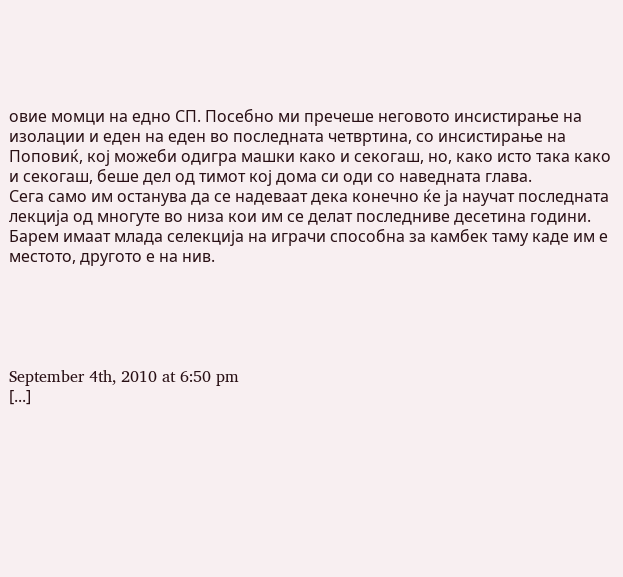овие момци на едно СП. Посебно ми пречеше неговото инсистирање на изолации и еден на еден во последната четвртина, со инсистирање на Поповиќ, кој можеби одигра машки како и секогаш, но, како исто така како и секогаш, беше дел од тимот кој дома си оди со наведната глава.
Сега само им останува да се надеваат дека конечно ќе ја научат последната лекција од многуте во низа кои им се делат последниве десетина години. Барем имаат млада селекција на играчи способна за камбек таму каде им е местото, другото е на нив.





September 4th, 2010 at 6:50 pm
[...]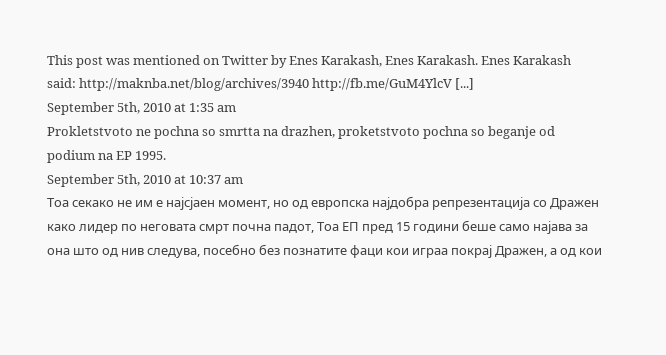This post was mentioned on Twitter by Enes Karakash, Enes Karakash. Enes Karakash said: http://maknba.net/blog/archives/3940 http://fb.me/GuM4YlcV [...]
September 5th, 2010 at 1:35 am
Prokletstvoto ne pochna so smrtta na drazhen, proketstvoto pochna so beganje od podium na EP 1995.
September 5th, 2010 at 10:37 am
Тоа секако не им е најсјаен момент, но од европска најдобра репрезентација со Дражен како лидер по неговата смрт почна падот, Тоа ЕП пред 15 години беше само најава за она што од нив следува, посебно без познатите фаци кои играа покрај Дражен, а од кои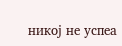никој не успеа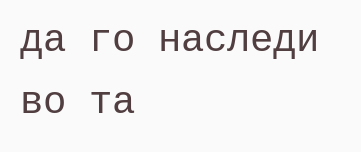да го наследи во та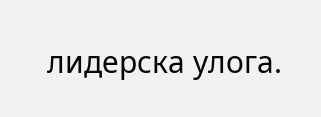лидерска улога.